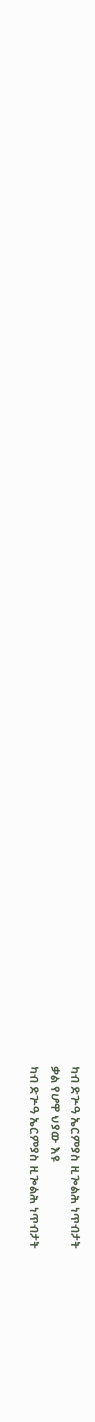ካብ ድጕዓ ኤርምያስ ዚጐልሕ ነጥብታት
ቃል የሆዋ ህያው እዩ
ካብ ድጕዓ ኤርምያስ ዚጐልሕ ነጥብታት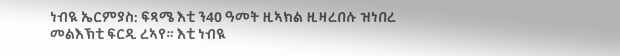ነብዪ ኤርምያስ: ፍጻሜ እቲ ን40 ዓመት ዚኣክል ዚዛረበሉ ዝነበረ መልእኽቲ ፍርዲ ረኣየ። እቲ ነብዪ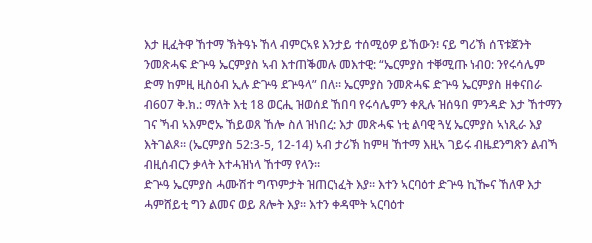እታ ዚፈትዋ ኸተማ ኽትዓኑ ኸላ ብምርኣዩ እንታይ ተሰሚዕዎ ይኸውን፧ ናይ ግሪኽ ሰፕቱጀንት ንመጽሓፍ ድጕዓ ኤርምያስ ኣብ እተጠቕመሉ መእተዊ: “ኤርምያስ ተቐሚጡ ነብዐ: ንየሩሳሌም ድማ ከምዚ ዚስዕብ ኢሉ ድጕዓ ደጕዓላ” በለ። ኤርምያስ ንመጽሓፍ ድጕዓ ኤርምያስ ዘቀናበራ ብ607 ቅ.ክ.: ማለት እቲ 18 ወርሒ ዝወሰደ ኸበባ የሩሳሌምን ቀጺሉ ዝሰዓበ ምንዳድ እታ ኸተማን ገና ኻብ ኣእምሮኡ ኸይወጸ ኸሎ ስለ ዝነበረ: እታ መጽሓፍ ነቲ ልባዊ ጓሂ ኤርምያስ ኣነጺራ እያ እትገልጾ። (ኤርምያስ 52:3-5, 12-14) ኣብ ታሪኽ ከምዛ ኸተማ እዚኣ ገይሩ ብዜደንግጽን ልብኻ ብዚሰብርን ቃላት እተሓዝነላ ኸተማ የላን።
ድጕዓ ኤርምያስ ሓሙሽተ ግጥምታት ዝጠርነፈት እያ። እተን ኣርባዕተ ድጕዓ ኪዀና ኸለዋ እታ ሓምሸይቲ ግን ልመና ወይ ጸሎት እያ። እተን ቀዳሞት ኣርባዕተ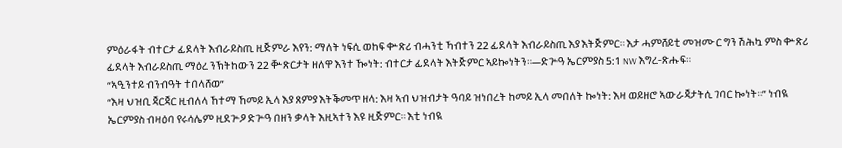ምዕራፋት ብተርታ ፊደላት እብራይስጢ ዚጅምራ እየን: ማለት ነፍሲ ወከፍ ቍጽሪ ብሓንቲ ኻብተን 22 ፊደላት እብራይስጢ እያ እትጅምር። እታ ሓምሸይቲ መዝሙር ግን ሽሕኳ ምስ ቍጽሪ ፊደላት እብራይስጢ ማዕረ ንኽትከውን 22 ቝጽርታት ዘለዋ እንተ ዀነት: ብተርታ ፊደላት እትጅምር ኣይኰነትን።—ድጕዓ ኤርምያስ 5:1 NW እግረ-ጽሑፍ።
“ኣዒንተይ ብንብዓት ተበላሸወ”
“እዛ ህዝቢ ጃርጃር ዚብለላ ኸተማ ኸመይ ኢላ እያ ጸምያ እትቕመጥ ዘላ: እዛ ኣብ ህዝብታት ዓባይ ዝነበረት ከመይ ኢላ መበለት ኰነት: እዛ ወይዘሮ ኣውራጃታትሲ ገባር ኰነት።” ነብዪ ኤርምያስ ብዛዕባ የሩሳሌም ዚደጕዖ ድጕዓ በዘን ቃላት እዚኣተን እዩ ዚጅምር። እቲ ነብዪ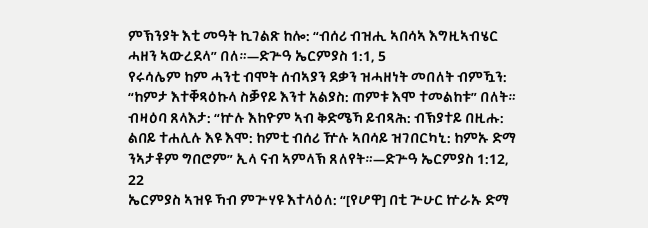ምኽንያት እቲ መዓት ኪገልጽ ከሎ: “ብሰሪ ብዝሒ ኣበሳኣ እግዚኣብሄር ሓዘን ኣውረደላ” በለ።—ድጕዓ ኤርምያስ 1:1, 5
የሩሳሌም ከም ሓንቲ ብሞት ሰብኣያን ደቃን ዝሓዘነት መበለት ብምዃን: “ከምታ እተቐጻዕኩላ ስቓየይ እንተ አልያስ: ጠምቱ እሞ ተመልከቱ” በለት። ብዛዕባ ጸላእታ: “ኵሉ እከዮም ኣብ ቅድሜኻ ይብጻሕ: ብኽያተይ በዚሑ: ልበይ ተሐሊሉ እዩ እሞ: ከምቲ ብሰሪ ዅሉ ኣበሳይ ዝገበርካኒ: ከምኡ ድማ ንኣታቶም ግበሮም” ኢላ ናብ ኣምላኽ ጸለየት።—ድጕዓ ኤርምያስ 1:12, 22
ኤርምያስ ኣዝዩ ኻብ ምጕሃዩ እተላዕለ: “[የሆዋ] በቲ ጕሁር ኵራኡ ድማ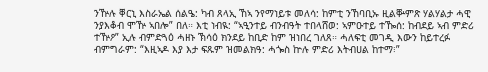ንዅሉ ቐርኒ እስራኤል ሰልዔ: ካብ ጸላኢ ኸኣ ንየማነይቱ መለሳ: ከምቲ ንኸባቢኡ ዚልቝምጽ ሃልሃልታ ሓዊ ንያእቆብ ሞዅ ኣበሎ” በለ። እቲ ነብዪ: “ኣዒንተይ ብንብዓት ተበላሸወ: ኣምዑተይ ተዀሰ: ከብደይ ኣብ ምድሪ ተዅዖ” ኢሉ ብምድጓዕ ሓዘኑ ኽሳዕ ክንደይ ከቢድ ከም ዝነበረ ገለጸ። ሓለፍቲ መገዲ እውን ከይተረፉ ብምግራም: “እዚኣዶ እያ እታ ፍጹም ዝመልክዓ: ሓጐስ ኵሉ ምድሪ እትብሀል ከተማ፧”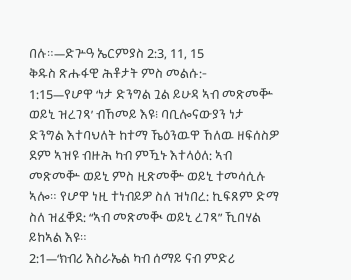በሉ።—ድጕዓ ኤርምያስ 2:3, 11, 15
ቅዱስ ጽሑፋዊ ሕቶታት ምስ መልሱ:-
1:15—የሆዋ ‘ነታ ድንግል ጓል ይሁዳ ኣብ መጽመቝ ወይኒ ዝረገጻ’ ብኸመይ እዩ፧ ባቢሎናውያን ነታ ድንግል እተባህለት ከተማ ኼዕንዉዋ ኸለዉ ዘፍሰስዎ ደም ኣዝዩ ብዙሕ ካብ ምዃኑ እተላዕለ: ኣብ መጽመቝ ወይኒ ምስ ዚጽመቝ ወይኒ ተመሳሲሉ ኣሎ። የሆዋ ነዚ ተነብይዎ ስለ ዝነበረ: ኪፍጸም ድማ ስለ ዝፈቐደ: “ኣብ መጽመቚ ወይኒ ረገጻ” ኺበሃል ይከኣል እዩ።
2:1—‘ክብሪ እስራኤል ካብ ሰማይ ናብ ምድሪ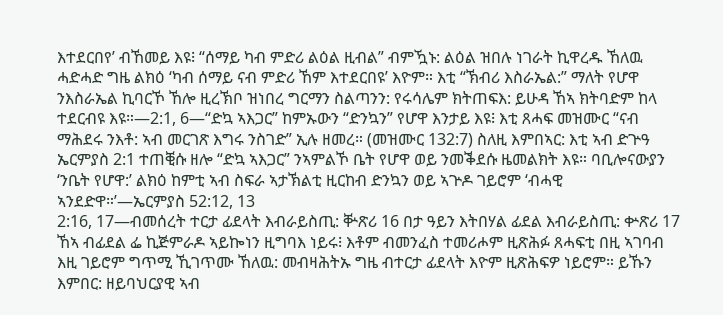እተደርበየ’ ብኸመይ እዩ፧ “ሰማይ ካብ ምድሪ ልዕል ዚብል” ብምዃኑ: ልዕል ዝበሉ ነገራት ኪዋረዱ ኸለዉ ሓድሓድ ግዜ ልክዕ ‘ካብ ሰማይ ናብ ምድሪ ኸም እተደርበዩ’ እዮም። እቲ “ኽብሪ እስራኤል:” ማለት የሆዋ ንእስራኤል ኪባርኾ ኸሎ ዚረኽቦ ዝነበረ ግርማን ስልጣንን: የሩሳሌም ክትጠፍእ: ይሁዳ ኸኣ ክትባድም ከላ ተደርብዩ እዩ።—2:1, 6—“ድኳ ኣእጋር” ከምኡውን “ድንኳን” የሆዋ እንታይ እዩ፧ እቲ ጸሓፍ መዝሙር “ናብ ማሕደሩ ንእቶ: ኣብ መርገጽ እግሩ ንስገድ” ኢሉ ዘመረ። (መዝሙር 132:7) ስለዚ እምበኣር: እቲ ኣብ ድጕዓ ኤርምያስ 2:1 ተጠቒሱ ዘሎ “ድኳ ኣእጋር” ንኣምልኾ ቤት የሆዋ ወይ ንመቕደሱ ዜመልክት እዩ። ባቢሎናውያን ‘ንቤት የሆዋ:’ ልክዕ ከምቲ ኣብ ስፍራ ኣታኽልቲ ዚርከብ ድንኳን ወይ ኣጕዶ ገይሮም ‘ብሓዊ ኣንደድዋ።’—ኤርምያስ 52:12, 13
2:16, 17—ብመሰረት ተርታ ፊደላት እብራይስጢ: ቝጽሪ 16 በታ ዓይን እትበሃል ፊደል እብራይስጢ: ቍጽሪ 17 ኸኣ ብፊደል ፌ ኪጅምራዶ ኣይኰነን ዚግባእ ነይሩ፧ እቶም ብመንፈስ ተመሪሖም ዚጽሕፉ ጸሓፍቲ በዚ ኣገባብ እዚ ገይሮም ግጥሚ ኺገጥሙ ኸለዉ: መብዛሕትኡ ግዜ ብተርታ ፊደላት እዮም ዚጽሕፍዎ ነይሮም። ይኹን እምበር: ዘይባህርያዊ ኣብ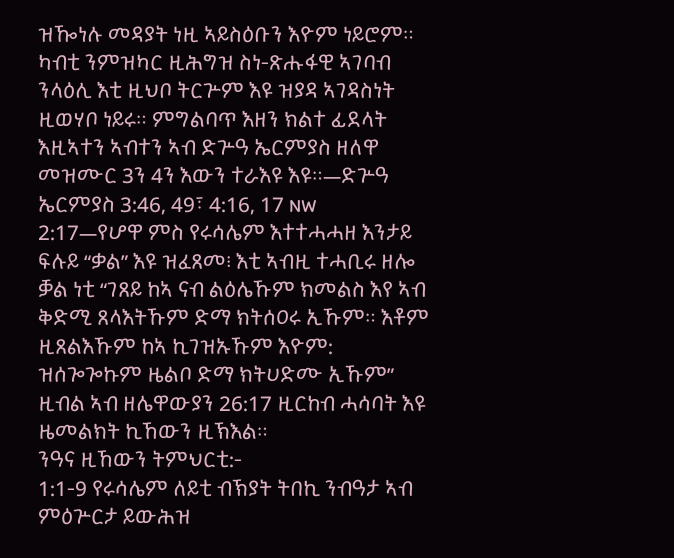ዝዀነሉ መዳያት ነዚ ኣይስዕቡን እዮም ነይሮም። ካብቲ ንምዝካር ዚሕግዝ ስነ-ጽሑፋዊ ኣገባብ ንላዕሊ እቲ ዚህቦ ትርጕም እዩ ዝያዳ ኣገዳስነት ዚወሃቦ ነይሩ። ምግልባጥ እዘን ክልተ ፊደላት እዚኣተን ኣብተን ኣብ ድጕዓ ኤርምያስ ዘለዋ መዝሙር 3ን 4ን እውን ተራእዩ እዩ።—ድጕዓ ኤርምያስ 3:46, 49፣ 4:16, 17 NW
2:17—የሆዋ ምስ የሩሳሌም እተተሓሓዘ እንታይ ፍሉይ “ቃል” እዩ ዝፈጸመ፧ እቲ ኣብዚ ተሓቢሩ ዘሎ ቓል ነቲ “ገጸይ ከኣ ናብ ልዕሌኹም ክመልስ እየ ኣብ ቅድሚ ጸላእትኹም ድማ ክትሰዐሩ ኢኹም። እቶም ዚጸልእኹም ከኣ ኪገዝኡኹም እዮም: ዝሰጐጐኩም ዜልቦ ድማ ክትሀድሙ ኢኹም” ዚብል ኣብ ዘሌዋውያን 26:17 ዚርከብ ሓሳባት እዩ ዜመልክት ኪኸውን ዚኽእል።
ንዓና ዚኸውን ትምህርቲ:-
1:1-9 የሩሳሌም ለይቲ ብኽያት ትበኪ ንብዓታ ኣብ ምዕጕርታ ይውሕዝ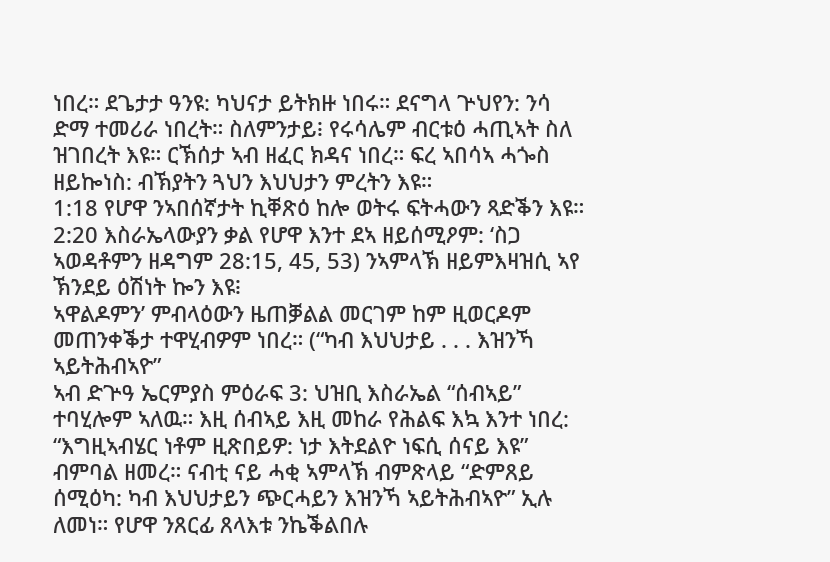ነበረ። ደጌታታ ዓንዩ: ካህናታ ይትክዙ ነበሩ። ደናግላ ጕህየን: ንሳ ድማ ተመሪራ ነበረት። ስለምንታይ፧ የሩሳሌም ብርቱዕ ሓጢኣት ስለ ዝገበረት እዩ። ርኽሰታ ኣብ ዘፈር ክዳና ነበረ። ፍረ ኣበሳኣ ሓጐስ ዘይኰነስ: ብኽያትን ጓህን እህህታን ምረትን እዩ።
1:18 የሆዋ ንኣበሰኛታት ኪቐጽዕ ከሎ ወትሩ ፍትሓውን ጻድቕን እዩ።
2:20 እስራኤላውያን ቃል የሆዋ እንተ ደኣ ዘይሰሚዖም: ‘ስጋ ኣወዳቶምን ዘዳግም 28:15, 45, 53) ንኣምላኽ ዘይምእዛዝሲ ኣየ ኽንደይ ዕሽነት ኰን እዩ፧
ኣዋልዶምን’ ምብላዕውን ዜጠቓልል መርገም ከም ዚወርዶም መጠንቀቕታ ተዋሂብዎም ነበረ። (“ካብ እህህታይ . . . እዝንኻ ኣይትሕብኣዮ”
ኣብ ድጕዓ ኤርምያስ ምዕራፍ 3: ህዝቢ እስራኤል “ሰብኣይ” ተባሂሎም ኣለዉ። እዚ ሰብኣይ እዚ መከራ የሕልፍ እኳ እንተ ነበረ: “እግዚኣብሄር ነቶም ዚጽበይዎ: ነታ እትደልዮ ነፍሲ ሰናይ እዩ” ብምባል ዘመረ። ናብቲ ናይ ሓቂ ኣምላኽ ብምጽላይ “ድምጸይ ሰሚዕካ: ካብ እህህታይን ጭርሓይን እዝንኻ ኣይትሕብኣዮ” ኢሉ ለመነ። የሆዋ ንጸርፊ ጸላእቱ ንኬቕልበሉ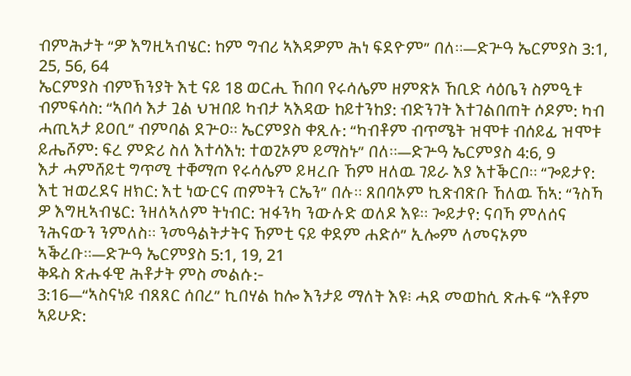ብምሕታት “ዎ እግዚኣብሄር: ከም ግብሪ ኣእዳዎም ሕነ ፍደዮም” በለ።—ድጕዓ ኤርምያስ 3:1, 25, 56, 64
ኤርምያስ ብምኽንያት እቲ ናይ 18 ወርሒ ኸበባ የሩሳሌም ዘምጽኦ ኸቢድ ሳዕቤን ስምዒቱ ብምፍሳስ: “ኣበሳ እታ ጓል ህዝበይ ካብታ ኣእዳው ከይተንከያ: ብድንገት እተገልበጠት ሶዶም: ካብ ሓጢኣታ ይዐቢ” ብምባል ደጕዐ። ኤርምያስ ቀጺሉ: “ካብቶም ብጥሜት ዝሞቱ ብሰይፊ ዝሞቱ ይሔሾም: ፍረ ምድሪ ስለ እተሳእነ: ተወጊኦም ይማስኑ” በለ።—ድጕዓ ኤርምያስ 4:6, 9
እታ ሓምሸይቲ ግጥሚ ተቐማጦ የሩሳሌም ይዛረቡ ኸም ዘለዉ ገይራ እያ እተቕርቦ። “ጐይታየ: እቲ ዝወረደና ዘክር: እቲ ነውርና ጠምትን ርኤን” በሉ። ጸበባኦም ኪጽብጽቡ ኸለዉ ኸኣ: “ንስኻ ዎ እግዚኣብሄር: ንዘለኣለም ትነብር: ዝፋንካ ንውሉድ ወለዶ እዩ። ጐይታየ: ናባኻ ምለሰና ንሕናውን ንምለስ። ንመዓልትታትና ኸምቲ ናይ ቀደም ሐድሶ” ኢሎም ለመናኦም ኣቕረቡ።—ድጕዓ ኤርምያስ 5:1, 19, 21
ቅዱስ ጽሑፋዊ ሕቶታት ምስ መልሱ:-
3:16—“ኣስናነይ ብጸጸር ሰበረ” ኪበሃል ከሎ እንታይ ማለት እዩ፧ ሓደ መወከሲ ጽሑፍ “እቶም ኣይሁድ: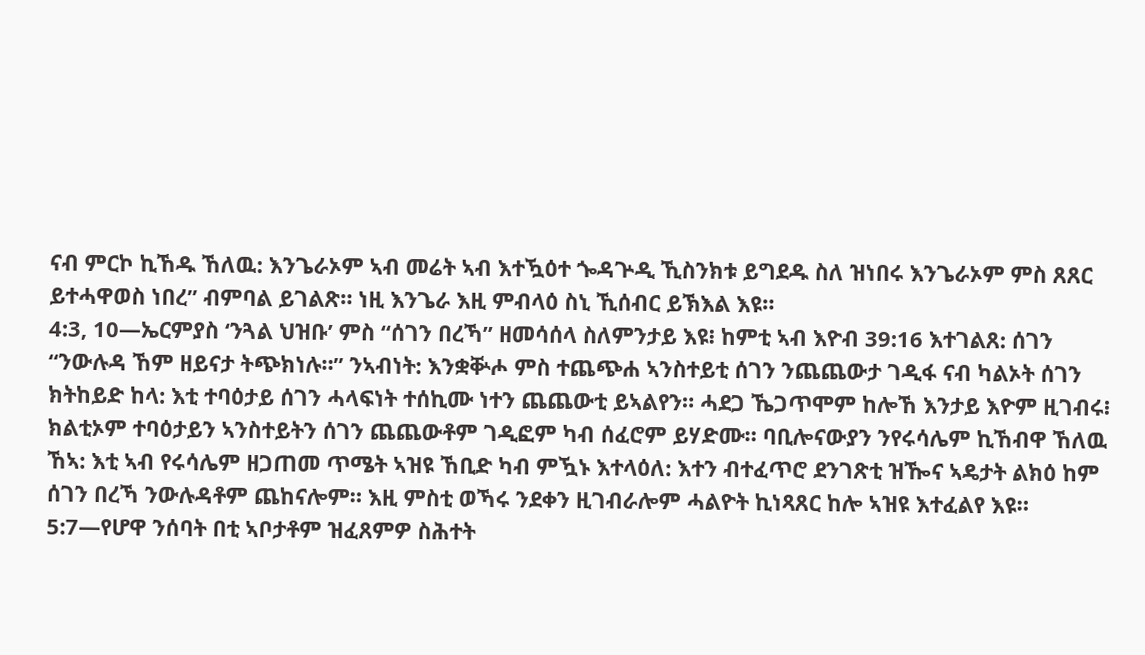ናብ ምርኮ ኪኸዱ ኸለዉ: እንጌራኦም ኣብ መሬት ኣብ እተዃዕተ ጐዳጕዲ ኺስንክቱ ይግደዱ ስለ ዝነበሩ እንጌራኦም ምስ ጸጸር ይተሓዋወስ ነበረ” ብምባል ይገልጽ። ነዚ እንጌራ እዚ ምብላዕ ስኒ ኺሰብር ይኽእል እዩ።
4:3, 10—ኤርምያስ ‘ንጓል ህዝቡ’ ምስ “ሰገን በረኻ” ዘመሳሰላ ስለምንታይ እዩ፧ ከምቲ ኣብ እዮብ 39:16 እተገልጸ: ሰገን “ንውሉዳ ኸም ዘይናታ ትጭክነሉ።” ንኣብነት: እንቋቝሖ ምስ ተጨጭሐ ኣንስተይቲ ሰገን ንጨጨውታ ገዲፋ ናብ ካልኦት ሰገን ክትከይድ ከላ: እቲ ተባዕታይ ሰገን ሓላፍነት ተሰኪሙ ነተን ጨጨውቲ ይኣልየን። ሓደጋ ኼጋጥሞም ከሎኸ እንታይ እዮም ዚገብሩ፧ ክልቲኦም ተባዕታይን ኣንስተይትን ሰገን ጨጨውቶም ገዲፎም ካብ ሰፈሮም ይሃድሙ። ባቢሎናውያን ንየሩሳሌም ኪኸብዋ ኸለዉ ኸኣ: እቲ ኣብ የሩሳሌም ዘጋጠመ ጥሜት ኣዝዩ ኸቢድ ካብ ምዃኑ እተላዕለ: እተን ብተፈጥሮ ደንገጽቲ ዝዀና ኣዴታት ልክዕ ከም ሰገን በረኻ ንውሉዳቶም ጨከናሎም። እዚ ምስቲ ወኻሩ ንደቀን ዚገብራሎም ሓልዮት ኪነጻጸር ከሎ ኣዝዩ እተፈልየ እዩ።
5:7—የሆዋ ንሰባት በቲ ኣቦታቶም ዝፈጸምዎ ስሕተት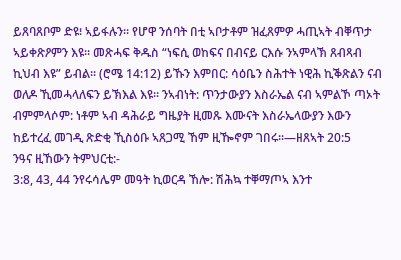ይጸባጸቦም ድዩ፧ ኣይፋሉን። የሆዋ ንሰባት በቲ ኣቦታቶም ዝፈጸምዎ ሓጢኣት ብቐጥታ ኣይቀጽዖምን እዩ። መጽሓፍ ቅዱስ “ነፍሲ ወከፍና በብናይ ርእሱ ንኣምላኽ ጸብጻብ ኪህብ እዩ” ይብል። (ሮሜ 14:12) ይኹን እምበር: ሳዕቤን ስሕተት ነዊሕ ኪቕጽልን ናብ ወለዶ ኺመሓላለፍን ይኽእል እዩ። ንኣብነት: ጥንታውያን እስራኤል ናብ ኣምልኾ ጣኦት ብምምላሶም: ነቶም ኣብ ዳሕራይ ግዜያት ዚመጹ እሙናት እስራኤላውያን እውን ከይተረፈ መገዲ ጽድቂ ኺስዕቡ ኣጸጋሚ ኸም ዚዀኖም ገበሩ።—ዘጸኣት 20:5
ንዓና ዚኸውን ትምህርቲ:-
3:8, 43, 44 ንየሩሳሌም መዓት ኪወርዳ ኸሎ: ሽሕኳ ተቐማጦኣ እንተ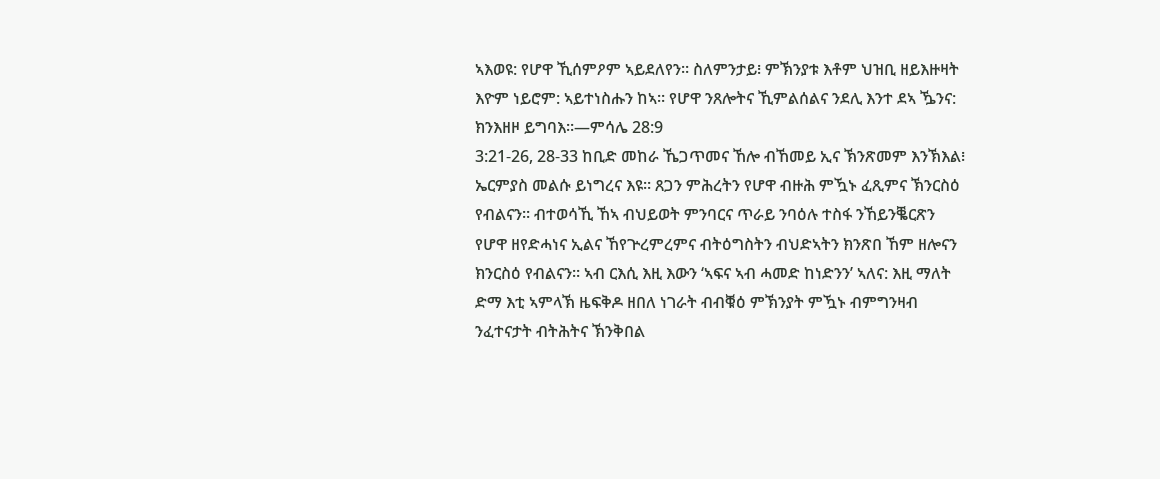ኣእወዩ: የሆዋ ኺሰምዖም ኣይደለየን። ስለምንታይ፧ ምኽንያቱ እቶም ህዝቢ ዘይእዙዛት እዮም ነይሮም: ኣይተነስሑን ከኣ። የሆዋ ንጸሎትና ኺምልሰልና ንደሊ እንተ ደኣ ዄንና: ክንእዘዞ ይግባእ።—ምሳሌ 28:9
3:21-26, 28-33 ከቢድ መከራ ኼጋጥመና ኸሎ ብኸመይ ኢና ኽንጽመም እንኽእል፧ ኤርምያስ መልሱ ይነግረና እዩ። ጸጋን ምሕረትን የሆዋ ብዙሕ ምዃኑ ፈጺምና ኽንርስዕ የብልናን። ብተወሳኺ ኸኣ ብህይወት ምንባርና ጥራይ ንባዕሉ ተስፋ ንኸይንቘርጽን የሆዋ ዘየድሓነና ኢልና ኸየጕረምረምና ብትዕግስትን ብህድኣትን ክንጽበ ኸም ዘሎናን ክንርስዕ የብልናን። ኣብ ርእሲ እዚ እውን ‘ኣፍና ኣብ ሓመድ ከነድንን’ ኣለና: እዚ ማለት ድማ እቲ ኣምላኽ ዜፍቅዶ ዘበለ ነገራት ብብቑዕ ምኽንያት ምዃኑ ብምግንዛብ ንፈተናታት ብትሕትና ኽንቅበል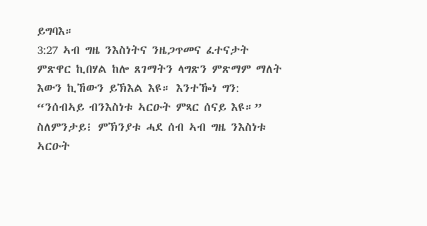ይግባእ።
3:27 ኣብ ግዜ ንእስነትና ንዜጋጥመና ፈተናታት ምጽዋር ኪበሃል ከሎ ጸገማትን ላግጽን ምጽማም ማለት እውን ኪኸውን ይኽእል እዩ። እንተዀነ ግን: “ንሰብኣይ ብንእስነቱ ኣርዑት ምጻር ሰናይ እዩ።” ስለምንታይ፧ ምኽንያቱ ሓደ ሰብ ኣብ ግዜ ንእስነቱ ኣርዑት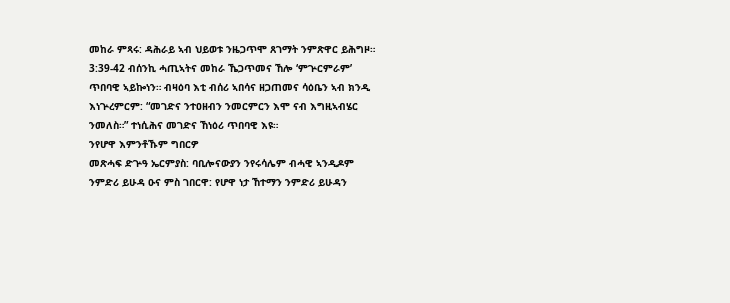መከራ ምጻሩ: ዳሕራይ ኣብ ህይወቱ ንዜጋጥሞ ጸገማት ንምጽዋር ይሕግዞ።
3:39-42 ብሰንኪ ሓጢኣትና መከራ ኼጋጥመና ኸሎ ‘ምጕርምራም’ ጥበባዊ ኣይኰነን። ብዛዕባ እቲ ብሰሪ ኣበሳና ዘጋጠመና ሳዕቤን ኣብ ክንዲ እነጕረምርም: “መገድና ንተዐዘብን ንመርምርን እሞ ናብ እግዚኣብሄር ንመለስ።” ተነሲሕና መገድና ኸነዕሪ ጥበባዊ እዩ።
ንየሆዋ እምንቶኹም ግበርዎ
መጽሓፍ ድጕዓ ኤርምያስ: ባቢሎናውያን ንየሩሳሌም ብሓዊ ኣንዲዶም ንምድሪ ይሁዳ ዑና ምስ ገበርዋ: የሆዋ ነታ ኸተማን ንምድሪ ይሁዳን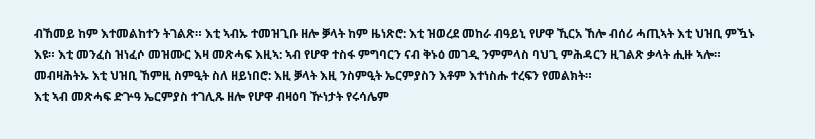ብኸመይ ከም እተመልከተን ትገልጽ። እቲ ኣብኡ ተመዝጊቡ ዘሎ ቓላት ከም ዜነጽሮ: እቲ ዝወረደ መከራ ብዓይኒ የሆዋ ኺርአ ኸሎ ብሰሪ ሓጢኣት እቲ ህዝቢ ምዃኑ እዩ። እቲ መንፈስ ዝነፈሶ መዝሙር እዛ መጽሓፍ እዚኣ: ኣብ የሆዋ ተስፋ ምግባርን ናብ ቅኑዕ መገዲ ንምምላስ ባህጊ ምሕዳርን ዚገልጽ ቃላት ሒዙ ኣሎ። መብዛሕትኡ እቲ ህዝቢ ኸምዚ ስምዒት ስለ ዘይነበሮ: እዚ ቓላት እዚ ንስምዒት ኤርምያስን እቶም እተነስሑ ተረፍን የመልክት።
እቲ ኣብ መጽሓፍ ድጕዓ ኤርምያስ ተገሊጹ ዘሎ የሆዋ ብዛዕባ ዅነታት የሩሳሌም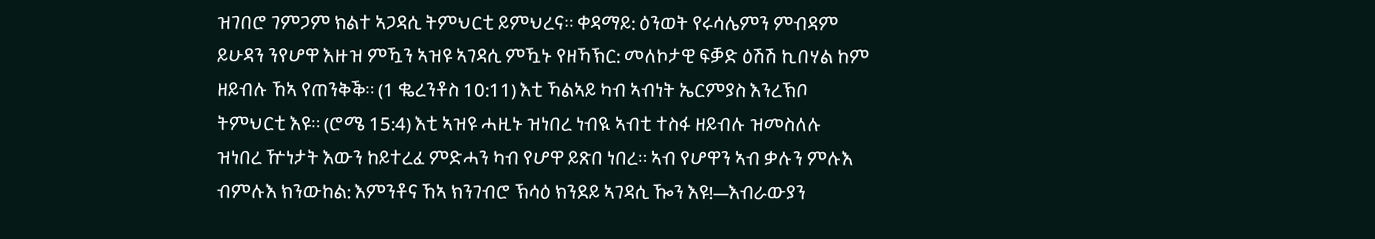ዝገበሮ ገምጋም ክልተ ኣጋዳሲ ትምህርቲ ይምህረና። ቀዳማይ: ዕንወት የሩሳሌምን ምብዳም ይሁዳን ንየሆዋ እዙዝ ምዃን ኣዝዩ ኣገዳሲ ምዃኑ የዘኻኽር: መለኮታዊ ፍቓድ ዕሽሽ ኪበሃል ከም ዘይብሉ ኸኣ የጠንቅቕ። (1 ቈረንቶስ 10:11) እቲ ኻልኣይ ካብ ኣብነት ኤርምያስ እንረኽቦ ትምህርቲ እዩ። (ሮሜ 15:4) እቲ ኣዝዩ ሓዚኑ ዝነበረ ነብዪ ኣብቲ ተስፋ ዘይብሉ ዝመስለሉ ዝነበረ ዅነታት እውን ከይተረፈ ምድሓን ካብ የሆዋ ይጽበ ነበረ። ኣብ የሆዋን ኣብ ቃሉን ምሉእ ብምሉእ ክንውከል: እምንቶና ኸኣ ክንገብሮ ኽሳዕ ክንደይ ኣገዳሲ ዀን እዩ!—እብራውያን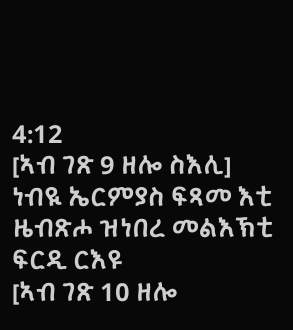4:12
[ኣብ ገጽ 9 ዘሎ ስእሊ]
ነብዪ ኤርምያስ ፍጻመ እቲ ዜብጽሖ ዝነበረ መልእኽቲ ፍርዲ ርእዩ
[ኣብ ገጽ 10 ዘሎ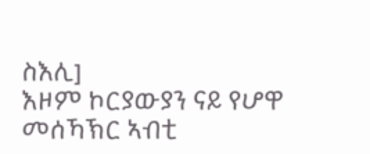ስእሊ]
እዞም ኮርያውያን ናይ የሆዋ መሰኻኽር ኣብቲ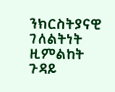ንክርስትያናዊ ገለልትነት ዚምልከት ጉዳይ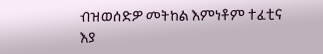ብዝወሰድዎ መትከል እምነቶም ተፈቲና እያ